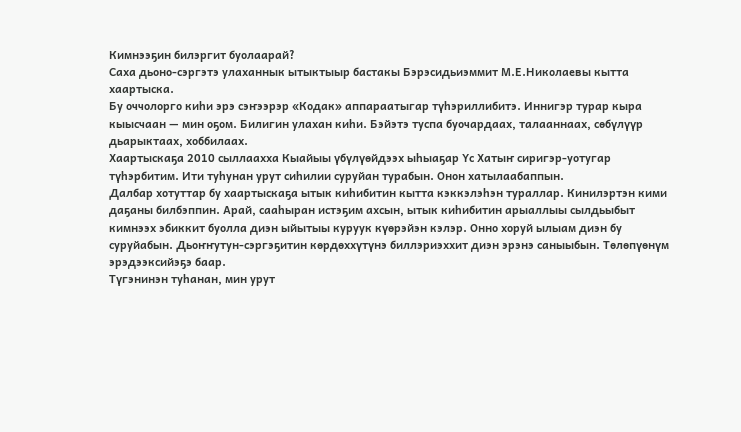Кимнээҕин билэргит буолаарай?
Саха дьоно-сэргэтэ улаханнык ытыктыыр бастакы Бэрэсидьиэммит М.Е.Николаевы кытта хаартыска.
Бу оччолорго киһи эрэ сэҥээрэр «Кодак» аппараатыгар түһэриллибитэ. Иннигэр турар кыра кыысчаан — мин оҕом. Билигин улахан киһи. Бэйэтэ туспа буочардаах, талааннаах, сөбүлүүр дьарыктаах, хоббилаах.
Хаартыскаҕа 2010 сыллаахха Кыайыы үбүлүөйдээх ыһыаҕар Үс Хатыҥ сиригэр-уотугар түһэрбитим. Ити туһунан урут сиһилии суруйан турабын. Онон хатылаабаппын.
Далбар хотуттар бу хаартыскаҕа ытык киһибитин кытта кэккэлэһэн тураллар. Кинилэртэн кими даҕаны билбэппин. Арай, сааһыран истэҕим ахсын, ытык киһибитин арыаллыы сылдьыбыт кимнээх эбиккит буолла диэн ыйытыы куруук күөрэйэн кэлэр. Онно хоруй ылыам диэн бу суруйабын. Дьоҥҥутун-сэргэҕитин көрдөххүтүнэ биллэриэххит диэн эрэнэ саныыбын. Төлөпүөнүм эрэдээксийэҕэ баар.
Түгэнинэн туһанан, мин урут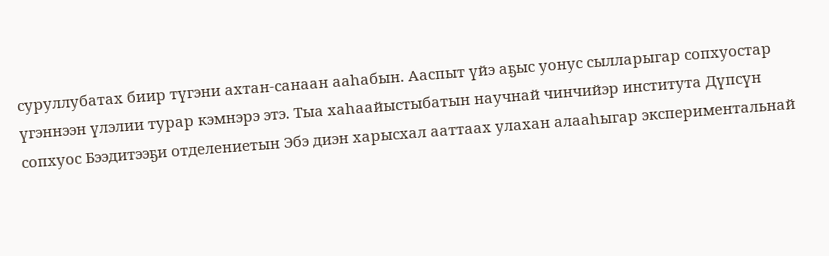суруллубатах биир түгэни ахтан-санаан ааһабын. Ааспыт үйэ аҕыс уонус сылларыгар сопхуостар үгэннээн үлэлии турар кэмнэрэ этэ. Тыа хаһаайыстыбатын научнай чинчийэр института Дүпсүн сопхуос Бээдитээҕи отделениетын Эбэ диэн харысхал ааттаах улахан алааһыгар экспериментальнай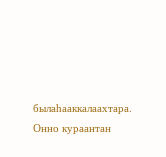былаһааккалаахтара. Онно кураантан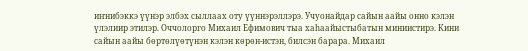иҥнибэккэ үүнэр элбэх сыллаах оту үүннэрэллэрэ. Учуонайдар сайын аайы онно кэлэн үлэлиир этилэр. Оччолорго Михаил Ефимович тыа хаһаайыстыбатын миниистирэ. Кини сайын аайы бөртөлүөтүнэн кэлэн көрөн-истэн, билсэн барара. Михаил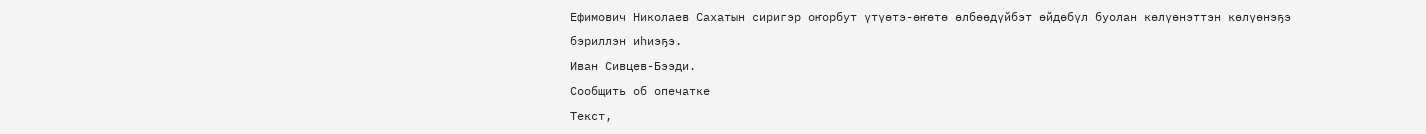Ефимович Николаев Сахатын сиригэр оҥорбут үтүөтэ-өҥөтө өлбөөдүйбэт өйдөбүл буолан көлүөнэттэн көлүөнэҕэ бэриллэн иһиэҕэ.
Иван Сивцев-Бээди.
Сообщить об опечатке
Текст,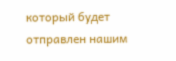который будет отправлен нашим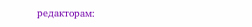редакторам: